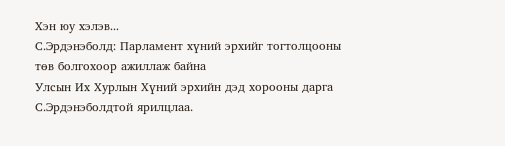Хэн юу хэлэв...
С.Эрдэнэболд: Парламент хүний эрхийг тогтолцооны төв болгохоор ажиллаж байна
Улсын Их Хурлын Хүний эрхийн дэд хорооны дарга С.Эрдэнэболдтой ярилцлаа.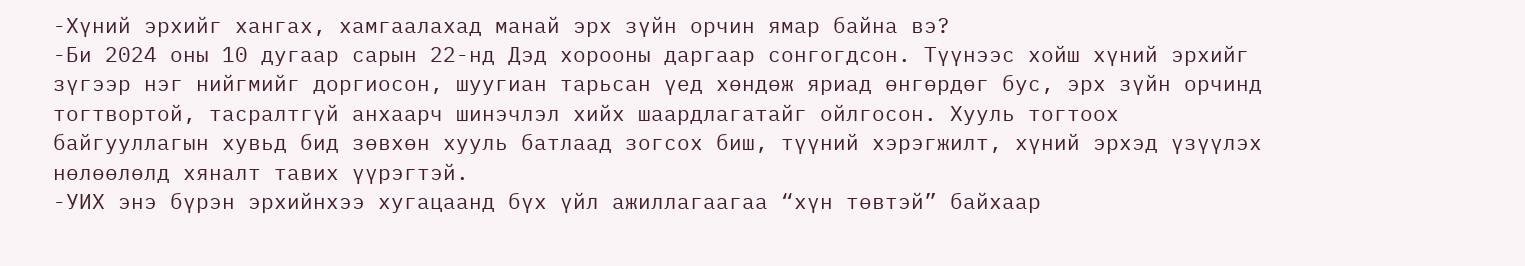-Хүний эрхийг хангах, хамгаалахад манай эрх зүйн орчин ямар байна вэ?
-Би 2024 оны 10 дугаар сарын 22-нд Дэд хорооны даргаар сонгогдсон. Түүнээс хойш хүний эрхийг зүгээр нэг нийгмийг доргиосон, шуугиан тарьсан үед хөндөж яриад өнгөрдөг бус, эрх зүйн орчинд тогтвортой, тасралтгүй анхаарч шинэчлэл хийх шаардлагатайг ойлгосон. Хууль тогтоох байгууллагын хувьд бид зөвхөн хууль батлаад зогсох биш, түүний хэрэгжилт, хүний эрхэд үзүүлэх нөлөөлөлд хяналт тавих үүрэгтэй.
-УИХ энэ бүрэн эрхийнхээ хугацаанд бүх үйл ажиллагаагаа “хүн төвтэй” байхаар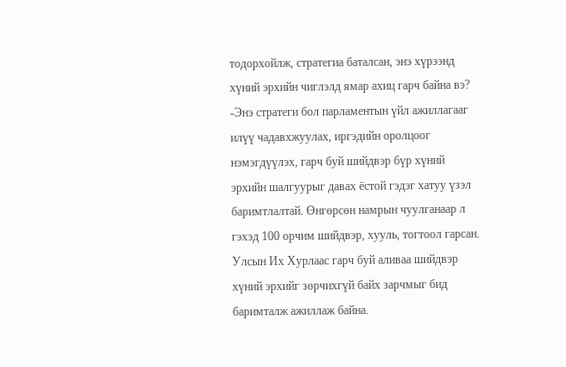тодорхойлж, стратегиа баталсан, энэ хүрээнд хүний эрхийн чиглэлд ямар ахиц гарч байна вэ?
-Энэ стратеги бол парламентын үйл ажиллагааг илүү чадавхжуулах, иргэдийн оролцоог нэмэгдүүлэх, гарч буй шийдвэр бүр хүний эрхийн шалгуурыг давах ёстой гэдэг хатуу үзэл баримтлалтай. Өнгөрсөн намрын чуулганаар л гэхэд 100 орчим шийдвэр, хууль, тогтоол гарсан. Улсын Их Хурлаас гарч буй аливаа шийдвэр хүний эрхийг зөрчихгүй байх зарчмыг бид баримталж ажиллаж байна.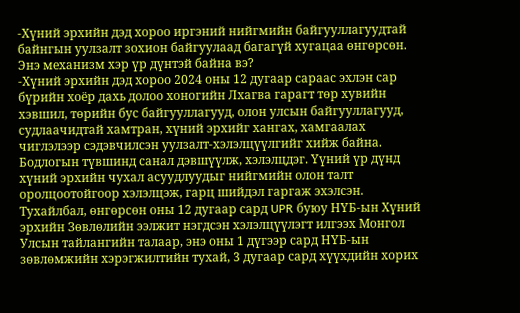-Хүний эрхийн дэд хороо иргэний нийгмийн байгууллагуудтай байнгын уулзалт зохион байгуулаад багагүй хугацаа өнгөрсөн. Энэ механизм хэр үр дүнтэй байна вэ?
-Хүний эрхийн дэд хороо 2024 оны 12 дугаар сараас эхлэн сар бүрийн хоёр дахь долоо хоногийн Лхагва гарагт төр хувийн хэвшил, төрийн бус байгууллагууд, олон улсын байгууллагууд, судлаачидтай хамтран, хүний эрхийг хангах, хамгаалах чиглэлээр сэдэвчилсэн уулзалт-хэлэлцүүлгийг хийж байна. Бодлогын түвшинд санал дэвшүүлж, хэлэлцдэг. Үүний үр дүнд хүний эрхийн чухал асуудлуудыг нийгмийн олон талт оролцоотойгоор хэлэлцэж, гарц шийдэл гаргаж эхэлсэн. Тухайлбал, өнгөрсөн оны 12 дугаар сард UPR буюу НҮБ-ын Хүний эрхийн Зөвлөлийн ээлжит нэгдсэн хэлэлцүүлэгт илгээх Монгол Улсын тайлангийн талаар, энэ оны 1 дүгээр сард НҮБ-ын зөвлөмжийн хэрэгжилтийн тухай, 3 дугаар сард хүүхдийн хорих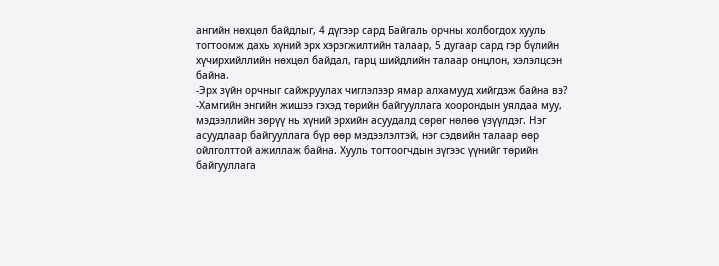ангийн нөхцөл байдлыг, 4 дүгээр сард Байгаль орчны холбогдох хууль тогтоомж дахь хүний эрх хэрэгжилтийн талаар, 5 дугаар сард гэр бүлийн хүчирхийллийн нөхцөл байдал, гарц шийдлийн талаар онцлон, хэлэлцсэн байна.
-Эрх зүйн орчныг сайжруулах чиглэлээр ямар алхамууд хийгдэж байна вэ?
-Хамгийн энгийн жишээ гэхэд төрийн байгууллага хоорондын уялдаа муу, мэдээллийн зөрүү нь хүний эрхийн асуудалд сөрөг нөлөө үзүүлдэг. Нэг асуудлаар байгууллага бүр өөр мэдээлэлтэй, нэг сэдвийн талаар өөр ойлголттой ажиллаж байна. Хууль тогтоогчдын зүгээс үүнийг төрийн байгууллага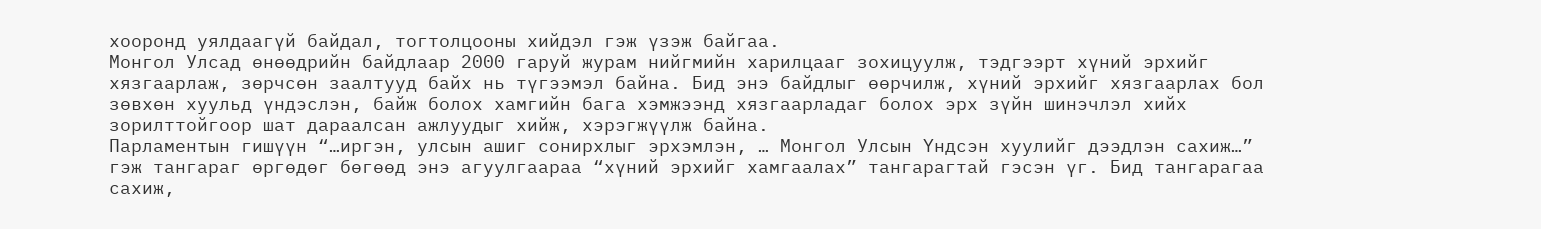хооронд уялдаагүй байдал, тогтолцооны хийдэл гэж үзэж байгаа.
Монгол Улсад өнөөдрийн байдлаар 2000 гаруй журам нийгмийн харилцааг зохицуулж, тэдгээрт хүний эрхийг хязгаарлаж, зөрчсөн заалтууд байх нь түгээмэл байна. Бид энэ байдлыг өөрчилж, хүний эрхийг хязгаарлах бол зөвхөн хуульд үндэслэн, байж болох хамгийн бага хэмжээнд хязгаарладаг болох эрх зүйн шинэчлэл хийх зорилттойгоор шат дараалсан ажлуудыг хийж, хэрэгжүүлж байна.
Парламентын гишүүн “…иргэн, улсын ашиг сонирхлыг эрхэмлэн, … Монгол Улсын Үндсэн хуулийг дээдлэн сахиж…” гэж тангараг өргөдөг бөгөөд энэ агуулгаараа “хүний эрхийг хамгаалах” тангарагтай гэсэн үг. Бид тангарагаа сахиж,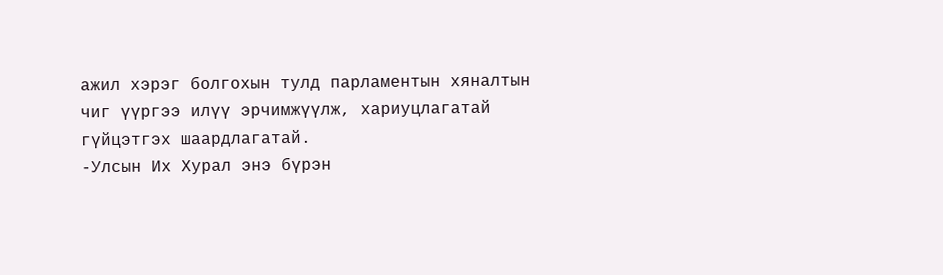ажил хэрэг болгохын тулд парламентын хяналтын чиг үүргээ илүү эрчимжүүлж, хариуцлагатай гүйцэтгэх шаардлагатай.
-Улсын Их Хурал энэ бүрэн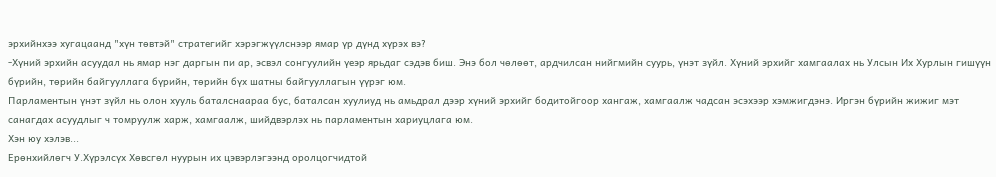эрхийнхээ хугацаанд "хүн төвтэй" стратегийг хэрэгжүүлснээр ямар үр дүнд хүрэх вэ?
-Хүний эрхийн асуудал нь ямар нэг даргын пи ар, эсвэл сонгуулийн үеэр ярьдаг сэдэв биш. Энэ бол чөлөөт, ардчилсан нийгмийн суурь, үнэт зүйл. Хүний эрхийг хамгаалах нь Улсын Их Хурлын гишүүн бүрийн, төрийн байгууллага бүрийн, төрийн бүх шатны байгууллагын үүрэг юм.
Парламентын үнэт зүйл нь олон хууль баталснаараа бус, баталсан хуулиуд нь амьдрал дээр хүний эрхийг бодитойгоор хангаж, хамгаалж чадсан эсэхээр хэмжигдэнэ. Иргэн бүрийн жижиг мэт санагдах асуудлыг ч томруулж харж, хамгаалж, шийдвэрлэх нь парламентын хариуцлага юм.
Хэн юу хэлэв...
Ерөнхийлөгч У.Хүрэлсүх Хөвсгөл нуурын их цэвэрлэгээнд оролцогчидтой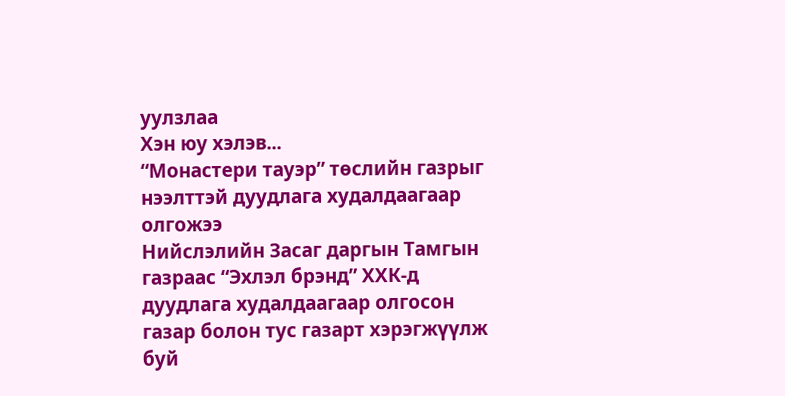уулзлаа
Хэн юу хэлэв...
“Монастери тауэр” төслийн газрыг нээлттэй дуудлага худалдаагаар олгожээ
Нийслэлийн Засаг даргын Тамгын газраас “Эхлэл брэнд” ХХК-д дуудлага худалдаагаар олгосон газар болон тус газарт хэрэгжүүлж буй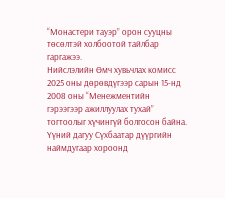“Монастери тауэр” орон сууцны төсөлтэй холбоотой тайлбар гаргажээ.
Нийслэлийн Өмч хувьчлах комисс 2025 оны дөрөвдүгээр сарын 15-нд 2008 оны “Менежментийн гэрээгээр ажиллуулах тухай” тогтоолыг хүчингүй болгосон байна. Үүний дагуу Сүхбаатар дүүргийн наймдугаар хороонд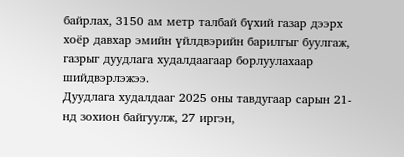байрлах, 3150 ам метр талбай бүхий газар дээрх хоёр давхар эмийн үйлдвэрийн барилгыг буулгаж, газрыг дуудлага худалдаагаар борлуулахаар шийдвэрлэжээ.
Дуудлага худалдааг 2025 оны тавдугаар сарын 21-нд зохион байгуулж, 27 иргэн,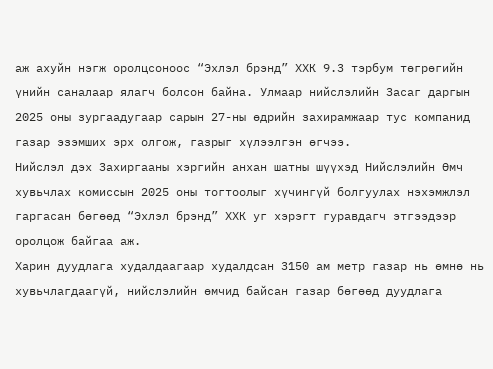аж ахуйн нэгж оролцсоноос “Эхлэл брэнд” ХХК 9.3 тэрбум төгрөгийн үнийн саналаар ялагч болсон байна. Улмаар нийслэлийн Засаг даргын 2025 оны зургаадугаар сарын 27-ны өдрийн захирамжаар тус компанид газар эзэмших эрх олгож, газрыг хүлээлгэн өгчээ.
Нийслэл дэх Захиргааны хэргийн анхан шатны шүүхэд Нийслэлийн Өмч хувьчлах комиссын 2025 оны тогтоолыг хүчингүй болгуулах нэхэмжлэл гаргасан бөгөөд “Эхлэл брэнд” ХХК уг хэрэгт гуравдагч этгээдээр оролцож байгаа аж.
Харин дуудлага худалдаагаар худалдсан 3150 ам метр газар нь өмнө нь хувьчлагдаагүй, нийслэлийн өмчид байсан газар бөгөөд дуудлага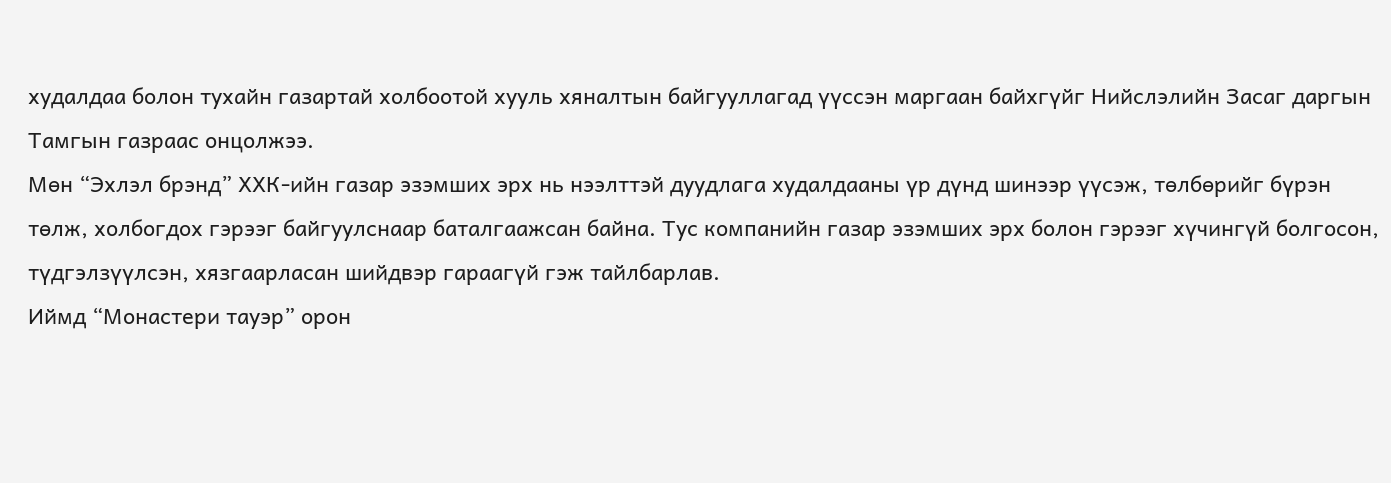худалдаа болон тухайн газартай холбоотой хууль хяналтын байгууллагад үүссэн маргаан байхгүйг Нийслэлийн Засаг даргын Тамгын газраас онцолжээ.
Мөн “Эхлэл брэнд” ХХК-ийн газар эзэмших эрх нь нээлттэй дуудлага худалдааны үр дүнд шинээр үүсэж, төлбөрийг бүрэн төлж, холбогдох гэрээг байгуулснаар баталгаажсан байна. Тус компанийн газар эзэмших эрх болон гэрээг хүчингүй болгосон, түдгэлзүүлсэн, хязгаарласан шийдвэр гараагүй гэж тайлбарлав.
Иймд “Монастери тауэр” орон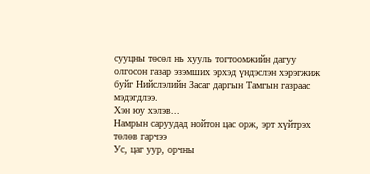сууцны төсөл нь хууль тогтоомжийн дагуу олгосон газар эзэмших эрхэд үндэслэн хэрэгжиж буйг Нийслэлийн Засаг даргын Тамгын газраас мэдэгдлээ.
Хэн юу хэлэв...
Намрын саруудад нойтон цас орж, эрт хүйтрэх төлөв гарчээ
Ус, цаг уур, орчны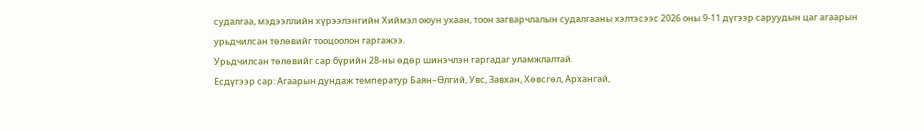судалгаа, мэдээллийн хүрээлэнгийн Хиймэл оюун ухаан, тоон загварчлалын судалгааны хэлтэсээс 2026 оны 9-11 дүгээр саруудын цаг агаарын урьдчилсан төлөвийг тооцоолон гаргажээ.
Урьдчилсан төлөвийг сар бүрийн 28-ны өдөр шинэчлэн гаргадаг уламжлалтай.
Есдүгээр сар: Агаарын дундаж температур Баян–Өлгий, Увс, Завхан, Хөвсгөл, Архангай,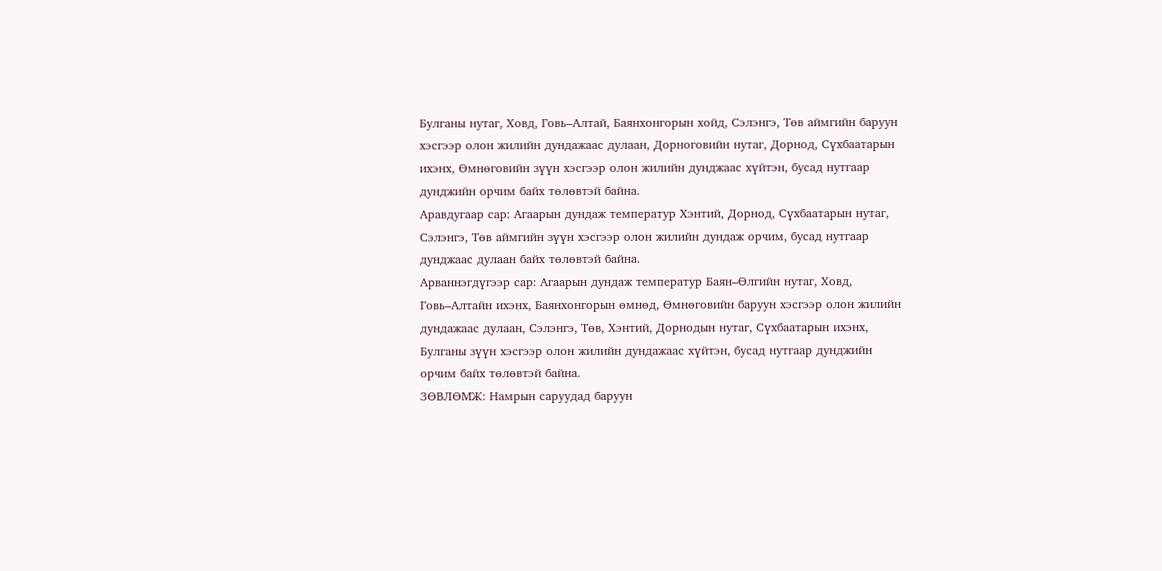Булганы нутаг, Ховд, Говь–Алтай, Баянхонгорын хойд, Сэлэнгэ, Төв аймгийн баруун хэсгээр олон жилийн дундажаас дулаан, Дорноговийн нутаг, Дорнод, Сүхбаатарын ихэнх, Өмнөговийн зүүн хэсгээр олон жилийн дунджаас хүйтэн, бусад нутгаар дунджийн орчим байх төлөвтэй байна.
Аравдугаар сар: Агаарын дундаж температур Хэнтий, Дорнод, Сүхбаатарын нутаг, Сэлэнгэ, Төв аймгийн зүүн хэсгээр олон жилийн дундаж орчим, бусад нутгаар дунджаас дулаан байх төлөвтэй байна.
Арваннэгдүгээр сар: Агаарын дундаж температур Баян–Өлгийн нутаг, Ховд, Говь–Алтайн ихэнх, Баянхонгорын өмнөд, Өмнөговийн баруун хэсгээр олон жилийн дундажаас дулаан, Сэлэнгэ, Төв, Хэнтий, Дорнодын нутаг, Сүхбаатарын ихэнх, Булганы зүүн хэсгээр олон жилийн дундажаас хүйтэн, бусад нутгаар дунджийн орчим байх төлөвтэй байна.
ЗӨВЛӨМЖ: Намрын саруудад баруун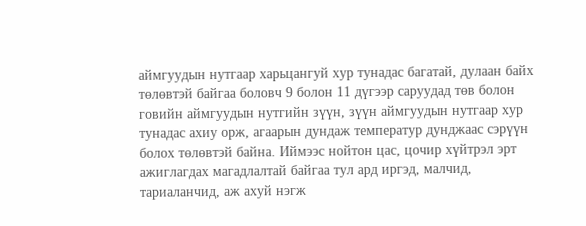аймгуудын нутгаар харьцангуй хур тунадас багатай, дулаан байх төлөвтэй байгаа боловч 9 болон 11 дүгээр саруудад төв болон говийн аймгуудын нутгийн зүүн, зүүн аймгуудын нутгаар хур тунадас ахиу орж, агаарын дундаж температур дунджаас сэрүүн болох төлөвтэй байна. Иймээс нойтон цас, цочир хүйтрэл эрт ажиглагдах магадлалтай байгаа тул ард иргэд, малчид, тариаланчид, аж ахуй нэгж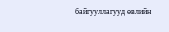байгууллагууд өвлийн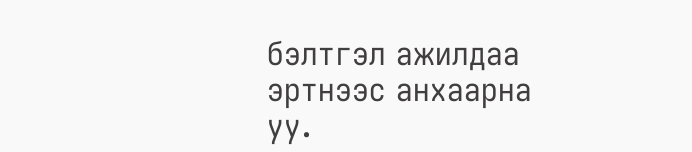бэлтгэл ажилдаа эртнээс анхаарна уу.